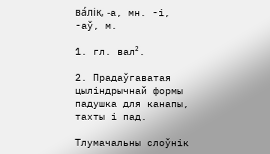ва́лік, -а, мн. -і, -аў, м.

1. гл. вал².

2. Прадаўгаватая цыліндрычнай формы падушка для канапы, тахты і пад.

Тлумачальны слоўнік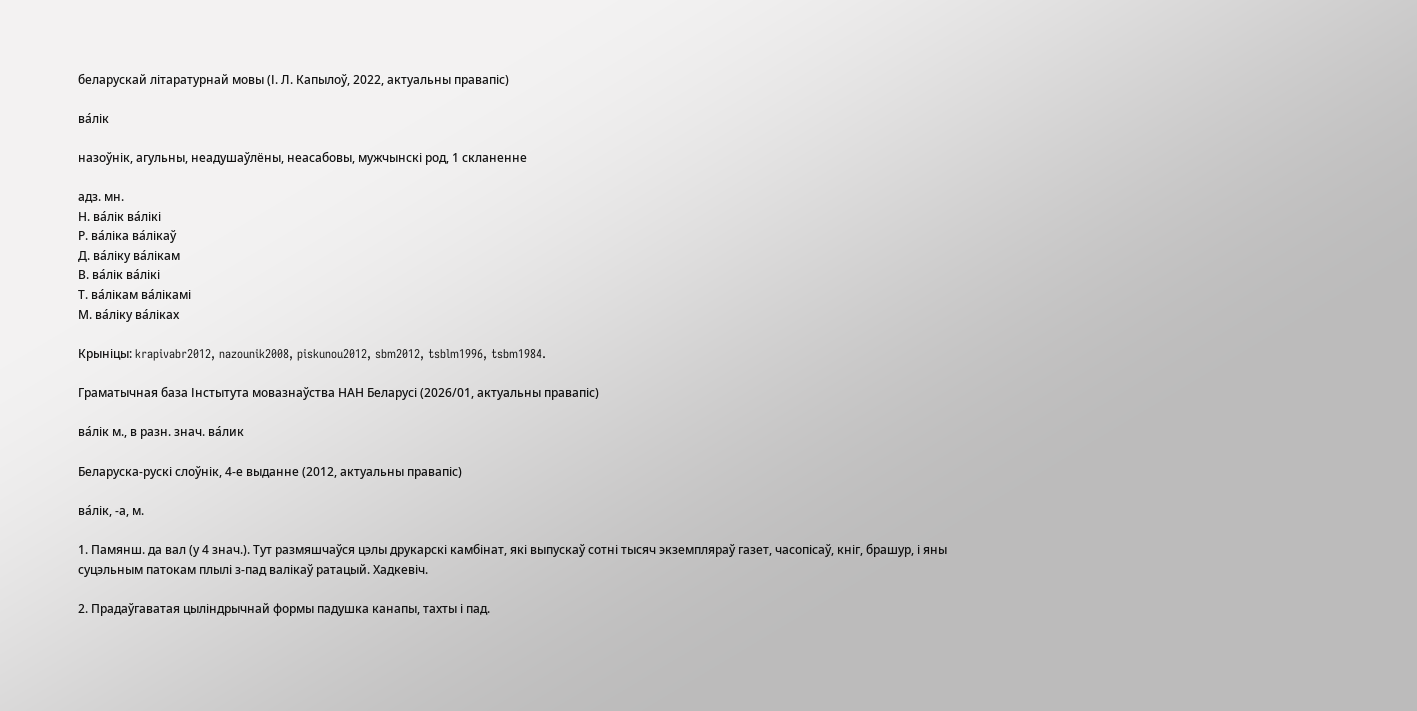беларускай літаратурнай мовы (І. Л. Капылоў, 2022, актуальны правапіс)

ва́лік

назоўнік, агульны, неадушаўлёны, неасабовы, мужчынскі род, 1 скланенне

адз. мн.
Н. ва́лік ва́лікі
Р. ва́ліка ва́лікаў
Д. ва́ліку ва́лікам
В. ва́лік ва́лікі
Т. ва́лікам ва́лікамі
М. ва́ліку ва́ліках

Крыніцы: krapivabr2012, nazounik2008, piskunou2012, sbm2012, tsblm1996, tsbm1984.

Граматычная база Інстытута мовазнаўства НАН Беларусі (2026/01, актуальны правапіс)

ва́лік м., в разн. знач. ва́лик

Беларуска-рускі слоўнік, 4-е выданне (2012, актуальны правапіс)

ва́лік, ‑а, м.

1. Памянш. да вал (у 4 знач.). Тут размяшчаўся цэлы друкарскі камбінат, які выпускаў сотні тысяч экземпляраў газет, часопісаў, кніг, брашур, і яны суцэльным патокам плылі з-пад валікаў ратацый. Хадкевіч.

2. Прадаўгаватая цыліндрычнай формы падушка канапы, тахты і пад.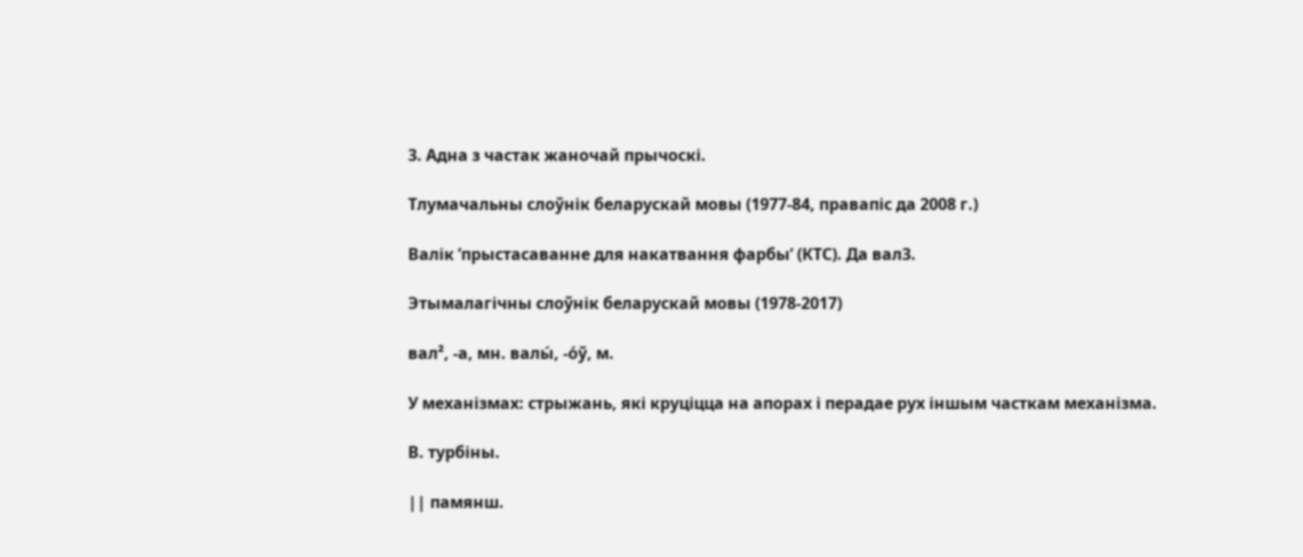3. Адна з частак жаночай прычоскі.

Тлумачальны слоўнік беларускай мовы (1977-84, правапіс да 2008 г.)

Валік ’прыстасаванне для накатвання фарбы’ (КТС). Да вал3.

Этымалагічны слоўнік беларускай мовы (1978-2017)

вал², -а, мн. валы́, -о́ў, м.

У механізмах: стрыжань, які круціцца на апорах і перадае рух іншым часткам механізма.

В. турбіны.

|| памянш.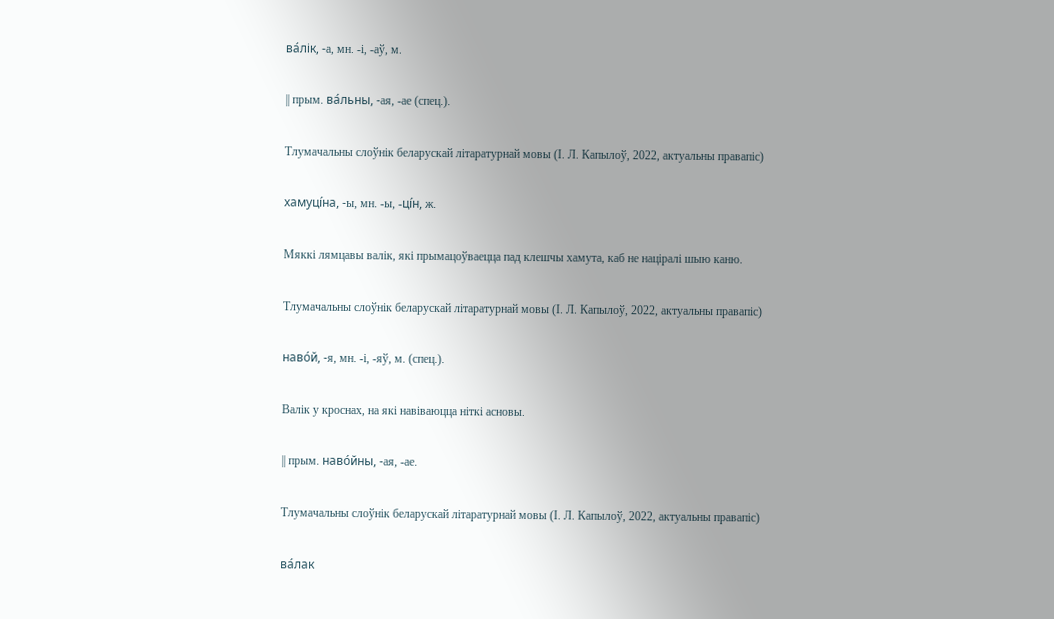ва́лік, -а, мн. -і, -аў, м.

|| прым. ва́льны, -ая, -ае (спец.).

Тлумачальны слоўнік беларускай літаратурнай мовы (І. Л. Капылоў, 2022, актуальны правапіс)

хамуці́на, -ы, мн. -ы, -ці́н, ж.

Мяккі лямцавы валік, які прымацоўваецца пад клешчы хамута, каб не націралі шыю каню.

Тлумачальны слоўнік беларускай літаратурнай мовы (І. Л. Капылоў, 2022, актуальны правапіс)

наво́й, -я, мн. -і, -яў, м. (спец.).

Валік у кроснах, на які навіваюцца ніткі асновы.

|| прым. наво́йны, -ая, -ае.

Тлумачальны слоўнік беларускай літаратурнай мовы (І. Л. Капылоў, 2022, актуальны правапіс)

ва́лак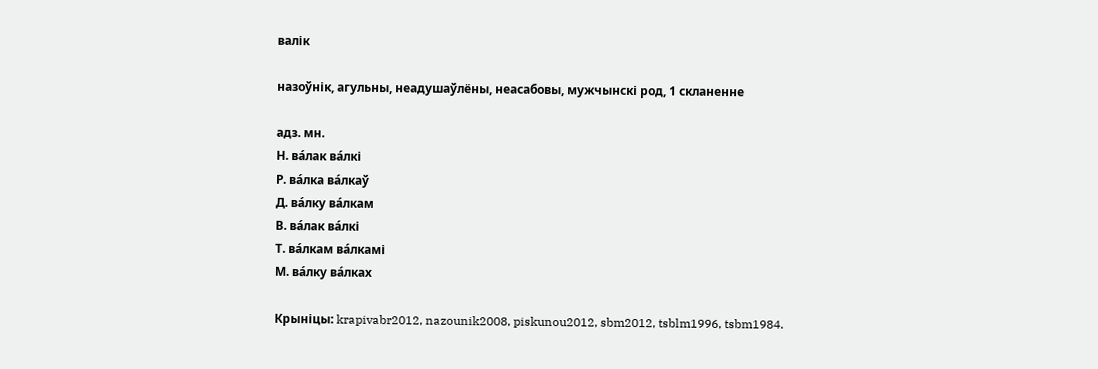валік

назоўнік, агульны, неадушаўлёны, неасабовы, мужчынскі род, 1 скланенне

адз. мн.
Н. ва́лак ва́лкі
Р. ва́лка ва́лкаў
Д. ва́лку ва́лкам
В. ва́лак ва́лкі
Т. ва́лкам ва́лкамі
М. ва́лку ва́лках

Крыніцы: krapivabr2012, nazounik2008, piskunou2012, sbm2012, tsblm1996, tsbm1984.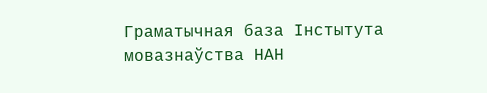Граматычная база Інстытута мовазнаўства НАН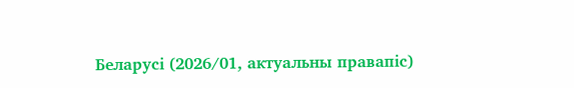Беларусі (2026/01, актуальны правапіс)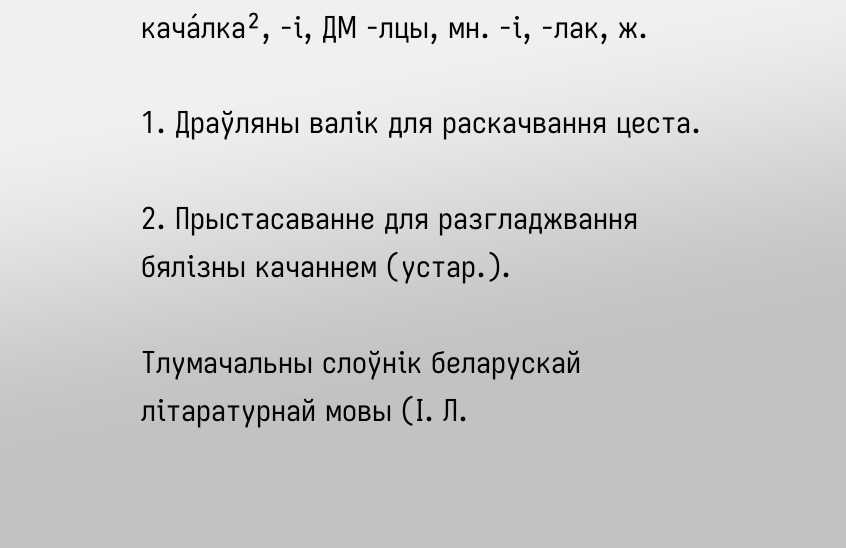кача́лка², -і, ДМ -лцы, мн. -і, -лак, ж.

1. Драўляны валік для раскачвання цеста.

2. Прыстасаванне для разгладжвання бялізны качаннем (устар.).

Тлумачальны слоўнік беларускай літаратурнай мовы (І. Л.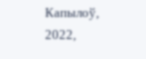Капылоў, 2022,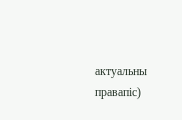актуальны правапіс)